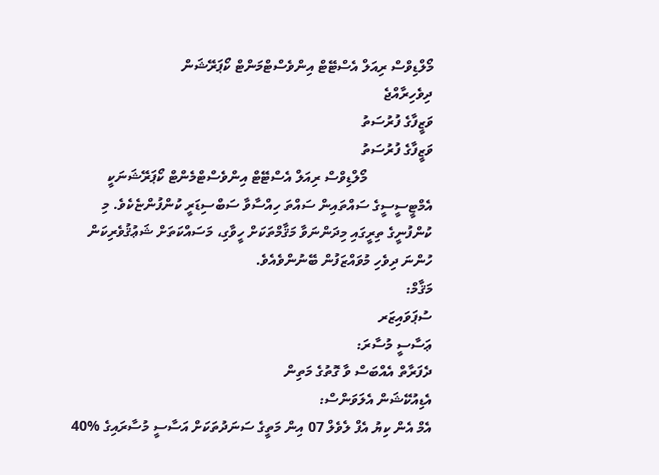މޯލްޑިވްސް ރިއަލް އެސްޓޭޓް އިންވެސްޓްމަންޓް ކޯޕަރޭޝަން
ދިވެހިރާއްޖެ
ވަޒީފާގެ ފުރުސަތު
ވަޒީފާގެ ފުރުސަތު
                  މޯލްޑިވްސް ރިއަލް އެސްޓޭޓް އިންވެސްޓްމެންޓް ކޯޕަރޭޝަނަކީ އެމްޓީސީސީގެ ސައްތައިން ސައްތަ ހިއްސާވާ ސަބްސިޑަރީ ކުންފުންޏެކެވެ. މި ކުންފުނީގެ ތިރީގައި މިދަންނަވާ މަޤާމްތަކަށް ހީވާގި، މަސައްކަތަށް ޝަޢުޤުވެރިކަން ހުންނަ ދިވެހި މުވައްޒަފުން ބޭނުންވެއެވެ.
މަޤާމް:
ސުޕަވައިޒަރ
ޢަސާސީ މުސާރަ:
ދެފަރާތް އެއްބަސް ވާ ގޮތުގެ މަތިން
އެޑިއުކޭޝަން އެލަވަންސް:
އެމް އެން ކިޔު އެފް ލެވެލް 07 އިން މަތީގެ ސަނަދުތަކަށް އަސާސީ މުސާރައިގެ %40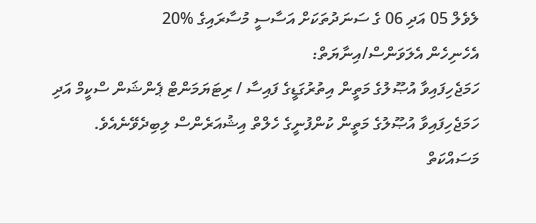ލެވެލް 05 އަދި 06 ގެ ސަނަދުތަކަށް އަސާސީ މުސާރައިގެ %20
އެހެނިހެން އެލަވަންސް/އިނާޔަތް:
ހަމަޖެހިފައިވާ އުޞޫލުގެ މަތީން އިތުރުގަޑީގެ ފައިސާ / ރިޓަޔަމަންޓް ޕެންޝަން ސްކީމް އަދި ހަމަޖެހިފައިވާ އުޞޫލުގެ މަތީން ކުންފުނީގެ ހެލްތް އިޝުއަރެންސް ލިބިދެވޭނެއެވެ.
މަސައްކަތް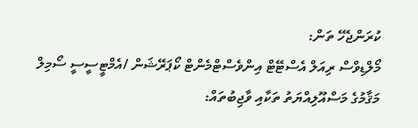ކުރަންޖެހޭ ތަން:
މޯލްޑިވްސް ރިއަލް އެސްޓޭޓް އިންވެސްޓްމެންޓް ކޯޕަރޭޝަން /އެމްޓީސީސީ ސޯމިލް
މަޤާމުގެ މަސްއޫލިއްޔަތު ތަކާއި ވާޖިބުތައް: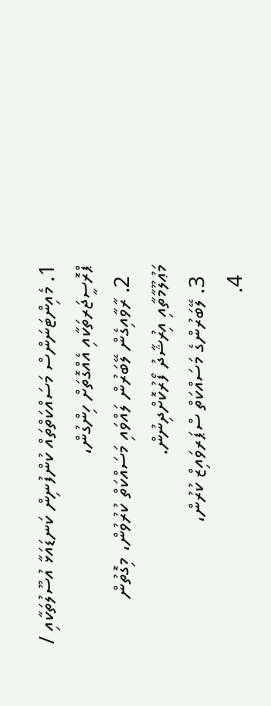1. މެއިންޓަނަންސް މަސައްކަތްތައް ކުންފުނިން ކަނޑައަޅާ އުސޫލުތަކާއި / ޕްރޮސީޖަރތަކާއި އެއްގޮތަށް ހިންގުން،
  2. ރާވާއިގެން ލޭބަރުން ލައްވައި މަސައްކަތް ކުރުވުން، މިގޮތުން މަޢުލޫމާތާއި އިރުޝާދު ފޯރުކޮށްދިނުން.
  3. ލޭބަރުންގެ މަސައްކަތް ސްޕަރވައިޒް ކުރުން،
  4.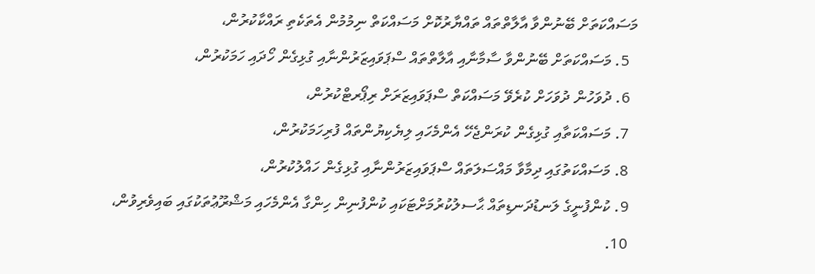މަސައްކަތަށް ބޭނުންވާ އާލާތްތައް ތައްޔާރުކޮށް މަސައްކަތް ނިމުމުން އެތަކެތި ރައްކާކުރުން،
  5. މަސައްކަތަށް ބޭނުންވާ ސާމާނާއި އާލާތްތައް ސްޕަވައިޒަރުންނާއި ގުޅިގެން ހޯދައި ހަމަކުރުން،
  6. ދުވަހުން ދުވަހަށް ކުރެވޭ މަސައްކަތް ސްޕަވައިޒަރަށް ރިޕޯރޓްކުރުން،
  7. މަސައްކަތާއި ގުޅިގެން ކުރަންޖެހޭ އެންމެހައި ލިޔެކިޔުންތައް ފުރިހަމަކުރުން،
  8. މަސައްކަތުގައި ދިމާވާ މައްސަލަތައް ސްޕަވައިޒަރުންނާއި ގުޅިގެން ހައްލުކުރުން،
  9. ކުންފުނީގެ ލަނޑުދަނޑިތައް ޙާސލުކުރުމަށްޓަކައި ކުންފުނިން ހިންގާ އެންމެހައި މަޝްރޫޢުތަކުގައި ބައިވެރިވުން،
  10.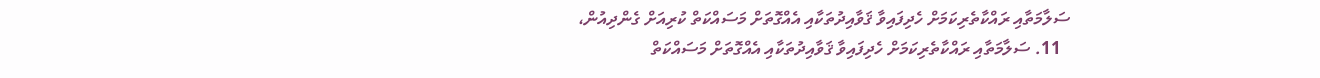ސަލާމަތާއި ރައްކާތެރިކަމަށް ހެދިފައިވާ ޤަވާއިދުތަކާއި އެއްގޮތަށް މަސައްކަތް ކުރިއަށް ގެންދިއުން،
  11. ސަލާމަތާއި ރައްކާތެރިކަމަށް ހެދިފައިވާ ޤަވާއިދުތަކާއި އެއްގޮތަށް މަސައްކަތް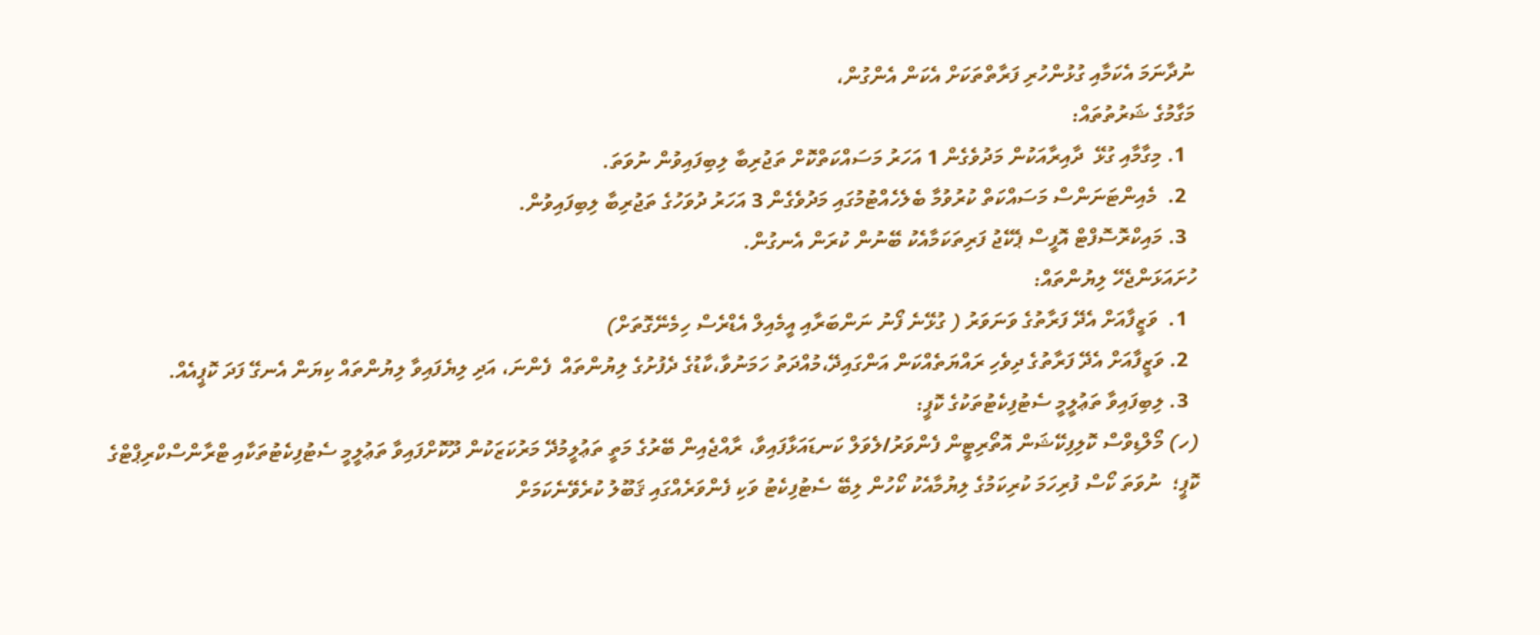ނުދާނަމަ އެކަމާއި ގުޅުންހުރި ފަރާތްތަކަށް އެކަން އެންގުން،
މަގާމުގެ ޝަރުތުތައް:
  1. މިގާމާއި ގުޅޭ  ދާއިރާއަކުން މަދުވެގެން 1 އަހަރު މަސައްކަތްކޮށް ތަޖުރިބާ ލިބިފައިވުން ނުވަތަ.
  2.  މެއިންޓަނަންސް މަސައްކަތް ކުރުވުމާ ބެލެހެއްޓުމުގައި މަދުވެގެން 3 އަހަރު ދުވަހުގެ ތަޖުރިބާ ލިބިފައިވުން.
  3. މައިކްރޮސޮފްޓް އޮފީސް ޕެކޭޖު ފަރިތަކަމާއެކު ބޭނުން ކުރަން އެނގުން.
ހުށައަޅަންޖެހޭ ލިޔުންތައް:
  1.  ވަޒީފާއަށް އެދޭ ފަރާތުގެ ވަނަވަރު ( ގުޅޭނެ ފޯނު ނަންބަރާއި އީމެއިލް އެޑްރެސް ހިމެނޭގޮތަށް)
  2. ވަޒީފާއަށް އެދޭ ފަރާތުގެ ދިވެހި ރައްޔަތެއްކަން އަންގައިދޭ،މުއްދަތު ހަމަނުވާ،ކާޑުގެ ދެފުށުގެ ލިޔުންތައް  ފެންނަ، އަދި ލިޔެފައިވާ ލިޔުންތައް ކިޔަން އެނގޭ ފަދަ ކޮޕީއެއް.
  3. ލިބިފައިވާ ތަޢުލީމީ ސެޓުފިކެޓުތަކުގެ ކޮޕީ:
(ހ) މޯލްޑިވްސް ކޮލިފިކޭޝަން އޮތޯރިޓީން ފެންވަރު/ލެވަލް ކަނޑައަޅާފައިވާ، ރާއްޖެއިން ބޭރުގެ މަތީ ތަޢުލީމުދޭ މަރުކަޒަކުން ދޫކޮށްފައިވާ ތަޢުލީމީ ސެޓުފިކެޓުތަކާއި ޓްރާންސްކްރިޕްޓްގެ ކޮޕީ؛  ނުވަތަ ކޯސް ފުރިހަމަ ކުރިކަމުގެ ލިޔުމާއެކު ކޯހުން ލިބޭ ސެޓުފިކެޓު ވަކި ފެންވަރެއްގައި ޤަބޫލު ކުރެވޭނެކަމަށް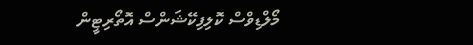މޯލްޑިވްސް ކޮލިފިކޭޝަންސް އޮތޯރިޓީން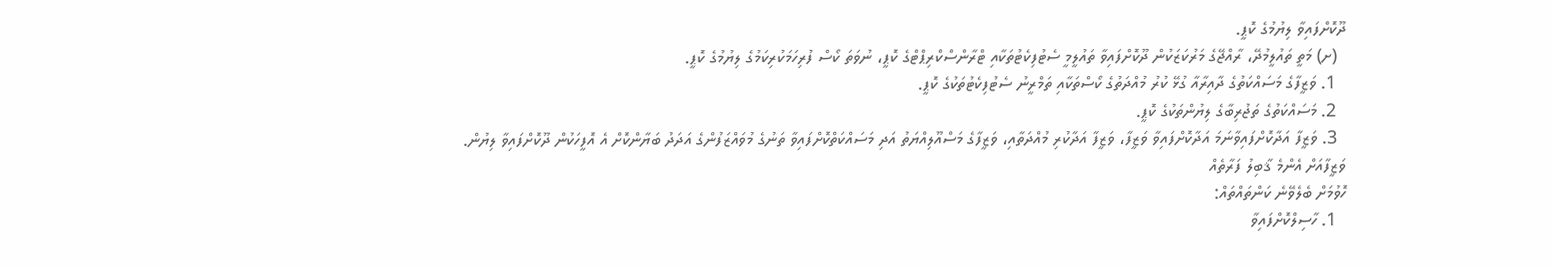ދޫކޮށްފައިވާ ލިޔުމުގެ ކޮޕީ.
  (ށ) މަތީ ތައުލީމުދޭ، ރާއްޖޭގެ މަރުކަޒަކުން ދޫކޮށްފައިވާ ތައުލީމީ ސެޓުފިކެޓުތަކާއި ޓްރާންސްކްރިޕްޓްގެ ކޮޕީ، ނުވަތަ ކޯސް ފުރިހަމަކުރިކަމުގެ ލިޔުމުގެ ކޮޕީ.
  1. ވަޒީފާގެ މަސައްކަތުގެ ދާއިރާއާ ގުޅޭ ކުރު މުއްދަތުގެ ކޯސްތަކާއި ތަމްރީނު ސެޓުފިކެޓުތަކުގެ ކޮޕީ.
  2. މަސައްކަތުގެ ތަޖުރިބާގެ ލިޔުންތަކުގެ ކޮޕީ.
  3. ވަޒީފާ އަދާކޮށްފައިވާނަމަ އަދާކޮށްފައިވާ ވަޒީފާ، ވަޒީފާ އަދާކުރި މުއްދަތާއި، ވަޒީފާގެ މަސްއޫލިއްޔަތު އަދި މަސައްކަތްކޮށްފައިވާ ތަނުގެ މުވައްޒަފުންގެ އަދަދު ބަޔާންކޮށް އެ އޮފީހަކުން ދޫކޮށްފައިވާ ލިޔުން.
ވަޒީފާއަށް އެންމެ ޤާބިލު ފަރާތެއް
ހޮވުމަށް ބެލެވޭނެ ކަންތައްތައް:
  1. ހާސިލްކޮށްފައިވާ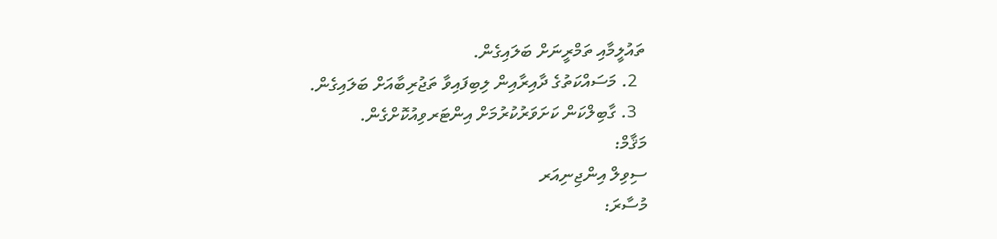ތައުލީމާއި ތަމްރީނަށް ބަލައިގެން.
  2. މަސައްކަތުގެ ދާއިރާއިން ލިބިފައިވާ ތަޖުރިބާއަށް ބަލައިގެން.
  3. ގާބިލްކަން ކަށަވަރުކުރުމަށް އިންޓަރވިއުކޮށްގެން.
މަޤާމް:
ސިވިލް އިންޖިނިއަރ
މުސާރަ: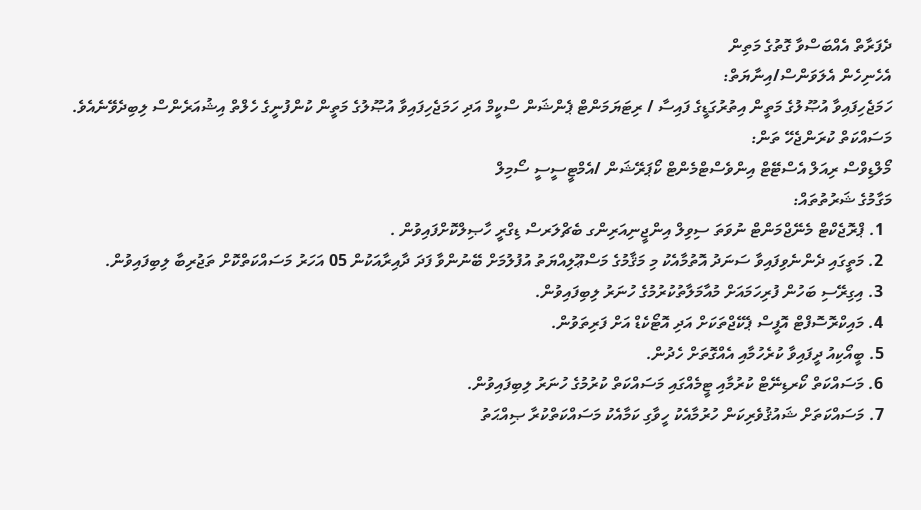ދެފަރާތް އެއްބަސްވާ ގޮތުގެ މަތިން
އެހެނިހެން އެލަވަންސް/އިނާޔަތް:
ހަމަޖެހިފައިވާ އުޞޫލުގެ މަތީން އިތުރުގަޑީގެ ފައިސާ / ރިޓަޔަމަންޓް ޕެންޝަން ސްކީމް އަދި ހަމަޖެހިފައިވާ އުޞޫލުގެ މަތީން ކުންފުނީގެ ހެލްތް އިޝުއަރެންސް ލިބިދެވޭނެއެވެ.
މަސައްކަތް ކުރަންޖެހޭ ތަން:
މޯލްޑިވްސް ރިއަލް އެސްޓޭޓް އިންވެސްޓްމެންޓް ކޯޕަރޭޝަން /އެމްޓީސީސީ ސޯމިލް
މަގާމުގެ ޝަރުތުތައް:
  1. ޕްރޮޖެކްޓް މެނޭޖްމަންޓް ނުވަތަ ސިވިލް އިންޖީނިއަރިންގ ބެޗްލަރސް ޑިގްރީ ހާޞިލްކޮށްފައިވުން .
  2. މަތީގައި ދެންނެވިފައިވާ ސަނަދު އޮތުމާއެކު މި މަޤާމުގެ މަސްޢޫލިއްޔަތު އުފުލުމަށް ބޭނުންވާ ފަދަ ދާއިރާއަކުން 05 އަހަރު މަސައްކަތްކޮށް ތަޖުރިބާ ލިބިފައިވުން.
  3. އިގިރޭސި ބަހުން ފުރިހަމައަށް މުއާމަލާތުކުރުމުގެ ހުނަރު ލިބިފައިވުން.
  4. މައިކްރޮސޮފްޓް އޮފީސް ޕެކޭޖްތަކަށް އަދި އޮޓޯކެޑް އަށް ފަރިތަވުން.
  5. ބީއޯކިއު ދީފައިވާ ކުރެހުމާއި އެއްގޮތަށް ހެދުން.
  6. މަސައްކަތް ކޯރޑިނޭޓް ކުރުމާއި ޓީމެއްގައި މަސައްކަތް ކުރުމުގެ ހުނަރު ލިބިފައިވުން.
  7. މަސައްކަތަށް ޝައުޤުވެރިކަން ހުރުމާއެކު ހީވާގި ކަމާއެކު މަސައްކަތްކުރާ ޞިއްޙަތު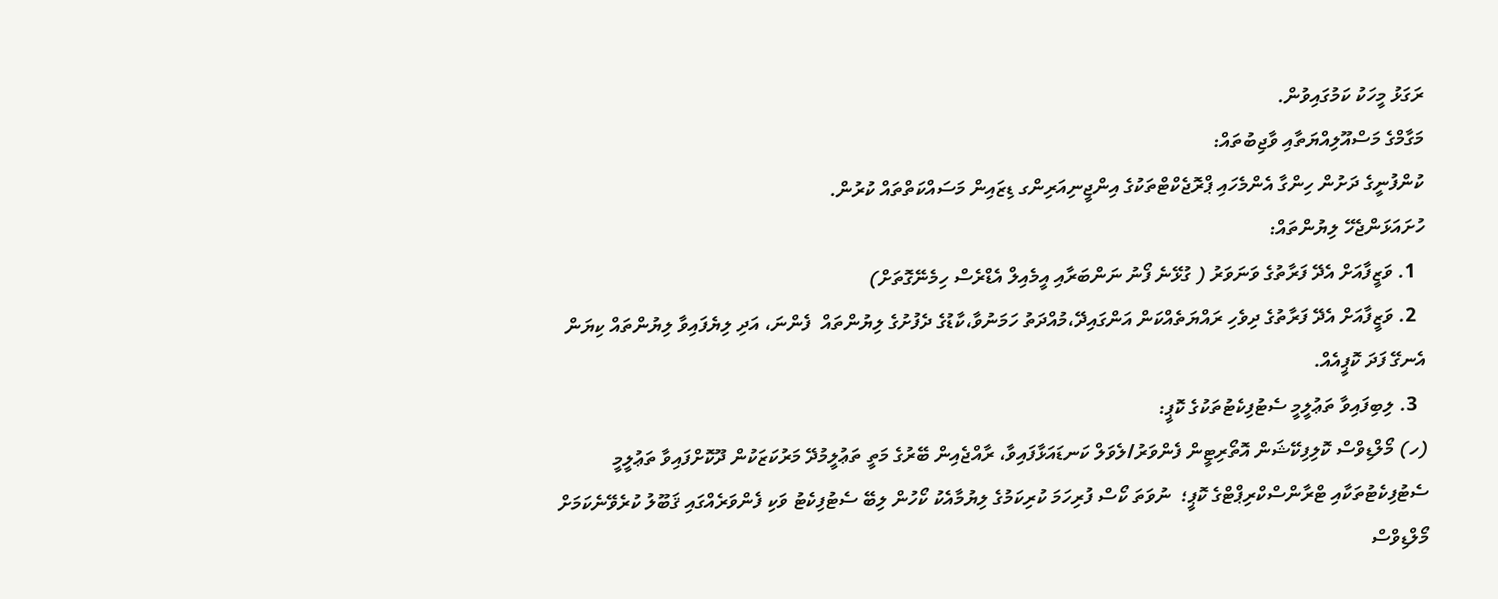ރަގަޅު މީހަކު ކަމުގައިވުން.
މަގާމްގެ މަސްއޫލިއްޔަތާއި ވާޖިބުތައް:
ކުންފުނީގެ ދަށުން ހިންގާ އެންމެހައި ޕްރޮޖެކްޓްތަކުގެ އިންޖީނިއަރިންގ ޑިޒައިން މަސައްކަތްތައް ކުރުން.
ހުށައަޅަންޖެހޭ ލިޔުންތައް:
  1. ވަޒީފާއަށް އެދޭ ފަރާތުގެ ވަނަވަރު ( ގުޅޭނެ ފޯނު ނަންބަރާއި އީމެއިލް އެޑްރެސް ހިމެނޭގޮތަށް)
  2. ވަޒީފާއަށް އެދޭ ފަރާތުގެ ދިވެހި ރައްޔަތެއްކަން އަންގައިދޭ،މުއްދަތު ހަމަނުވާ،ކާޑުގެ ދެފުށުގެ ލިޔުންތައް  ފެންނަ، އަދި ލިޔެފައިވާ ލިޔުންތައް ކިޔަން އެނގޭ ފަދަ ކޮޕީއެއް.
  3. ލިބިފައިވާ ތަޢުލީމީ ސެޓުފިކެޓުތަކުގެ ކޮޕީ:
(ހ) މޯލްޑިވްސް ކޮލިފިކޭޝަން އޮތޯރިޓީން ފެންވަރު/ލެވަލް ކަނޑައަޅާފައިވާ، ރާއްޖެއިން ބޭރުގެ މަތީ ތަޢުލީމުދޭ މަރުކަޒަކުން ދޫކޮށްފައިވާ ތަޢުލީމީ ސެޓުފިކެޓުތަކާއި ޓްރާންސްކްރިޕްޓްގެ ކޮޕީ؛  ނުވަތަ ކޯސް ފުރިހަމަ ކުރިކަމުގެ ލިޔުމާއެކު ކޯހުން ލިބޭ ސެޓުފިކެޓު ވަކި ފެންވަރެއްގައި ޤަބޫލު ކުރެވޭނެކަމަށް މޯލްޑިވްސް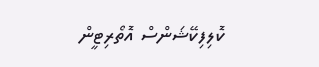ކޮލިފިކޭޝަންސް އޮތޯރިޓީން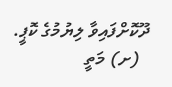ދޫކޮށްފައިވާ ލިޔުމުގެ ކޮޕީ.
  (ށ) މަތީ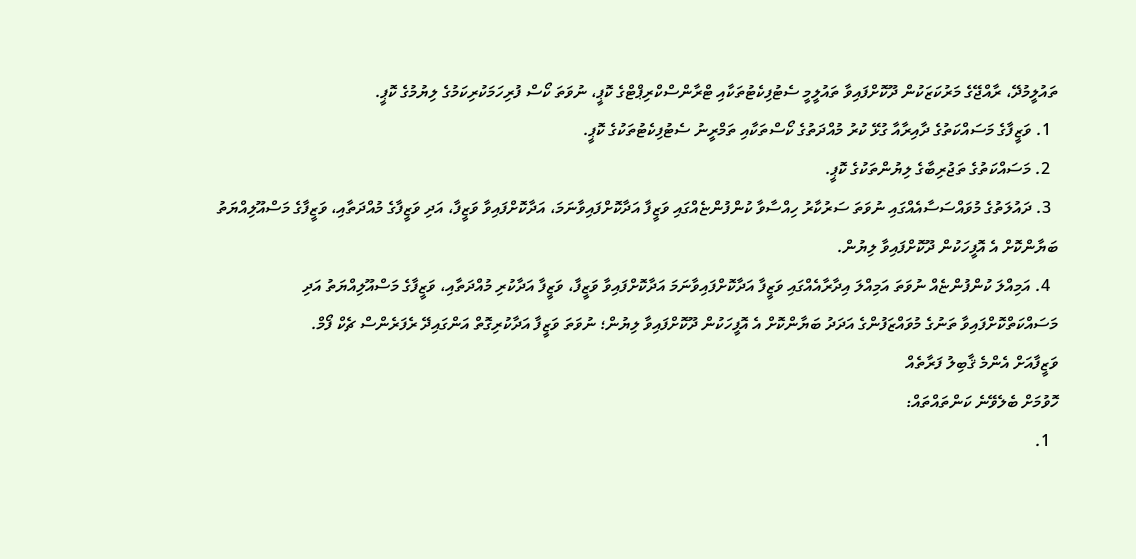ތައުލީމުދޭ، ރާއްޖޭގެ މަރުކަޒަކުން ދޫކޮށްފައިވާ ތައުލީމީ ސެޓުފިކެޓުތަކާއި ޓްރާންސްކްރިޕްޓްގެ ކޮޕީ، ނުވަތަ ކޯސް ފުރިހަމަކުރިކަމުގެ ލިޔުމުގެ ކޮޕީ.
  1. ވަޒީފާގެ މަސައްކަތުގެ ދާއިރާއާ ގުޅޭ ކުރު މުއްދަތުގެ ކޯސްތަކާއި ތަމްރީނު ސެޓުފިކެޓުތަކުގެ ކޮޕީ.
  2. މަސައްކަތުގެ ތަޖުރިބާގެ ލިޔުންތަކުގެ ކޮޕީ.
  3. ދައުލަތުގެ މުވައްސަސާއެއްގައި ނުވަތަ ސަރުކާރު ހިއްސާވާ ކުންފުންޏެއްގައި ވަޒީފާ އަދާކޮށްފައިވާނަމަ، އަދާކޮށްފައިވާ ވަޒީފާ، އަދި ވަޒީފާގެ މުއްދަތާއި، ވަޒީފާގެ މަސްއޫލިއްޔަތު ބަޔާންކޮށް އެ އޮފީހަކުން ދޫކޮށްފައިވާ ލިޔުން.
  4. އަމިއްލަ ކުންފުންޏެއް ނުވަތަ އަމިއްލަ އިދާރާއެއްގައި ވަޒީފާ އަދާކޮށްފައިވާނަމަ އަދާކޮށްފައިވާ ވަޒީފާ، ވަޒީފާ އަދާކުރި މުއްދަތާއި، ވަޒީފާގެ މަސްއޫލިއްޔަތު އަދި މަސައްކަތްކޮށްފައިވާ ތަނުގެ މުވައްޒަފުންގެ އަދަދު ބަޔާންކޮށް އެ އޮފީހަކުން ދޫކޮށްފައިވާ ލިޔުން؛ ނުވަތަ ވަޒީފާ އަދާކުރިގޮތް އަންގައިދޭ ރެފަރެންސް ޗެކް ފޯމް.
ވަޒީފާއަށް އެންމެ ޤާބިލު ފަރާތެއް
ހޮވުމަށް ބެލެވޭނެ ކަންތައްތައް:
  1.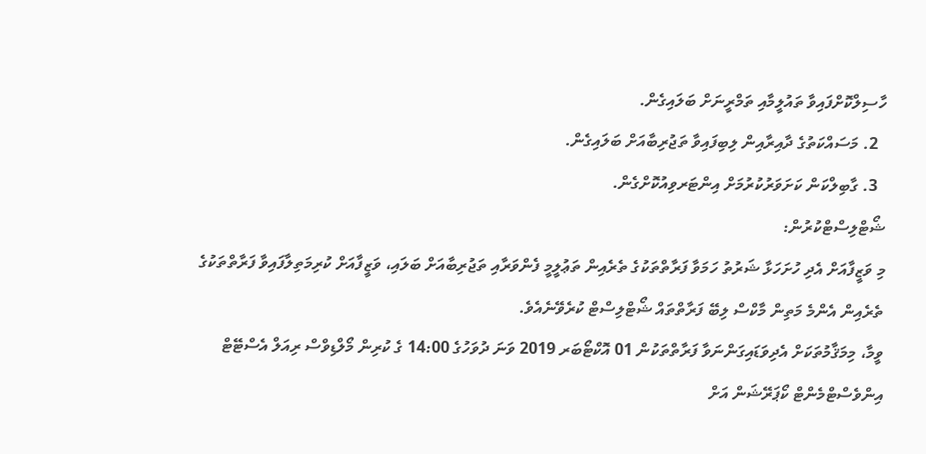ހާސިލްކޮށްފައިވާ ތައުލީމާއި ތަމްރީނަށް ބަލައިގެން.
  2. މަސައްކަތުގެ ދާއިރާއިން ލިބިފައިވާ ތަޖުރިބާއަށް ބަލައިގެން.
  3. ގާބިލްކަން ކަށަވަރުކުރުމަށް އިންޓަރވިއުކޮށްގެން.
ޝޯޓްލިސްޓްކުރުން:
މި ވަޒީފާއަށް އެދި ހުށަހަޅާ ޝަރުތު ހަމަވާ ފަރާތްތަކުގެ ތެރެއިން ތަޢުލީމީ ފެންވަރާއި ތަޖުރިބާއަށް ބަލައި، ވަޒީފާއަށް ކުރިމަތިލާފައިވާ ފަރާތްތަކުގެ ތެރެއިން އެންމެ މަތިން މާކްސް ލިބޭ ފަރާތްތައް ޝޯޓްލިސްޓް ކުރެވޭނެއެވެ.
ވީމާ، މިމަޤާމުތަކަށް އެދިވަޑައިގަންނަވާ ފަރާތްތަކުން 01 އޮކްޓޯބަރ 2019 ވަނަ ދުވަހުގެ 14:00 ގެ ކުރިން މޯލްޑިވްސް ރިއަލް އެސްޓޭޓް އިންވެސްޓްމެންޓް ކޯޕަރޭޝަން އަށް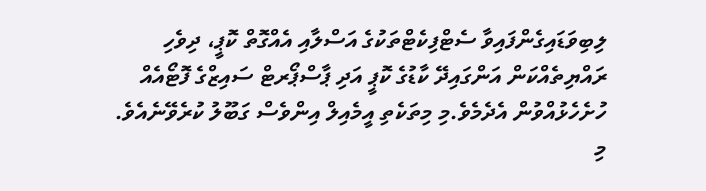ލިބިވަޑައިގެންފައިވާ ސެޓްފިކެޓްތަކުގެ އަސްލާއި އެއްގޮތް ކޮޕީ، ދިވެހި ރައްޔިތެއްކަން އަންގައިދޭ ކާޑުގެ ކޮޕީ އަދި ޕާސްޕޯރޓް ސައިޒްގެ ފޮޓޯއެއް ހުށެހެޅުއްވުން އެދެމެވެ.މި މިތަކެތި އީމެއިލް އިންވެސް ގަބޫލު ކުރެވޭނެއެވެ.
މި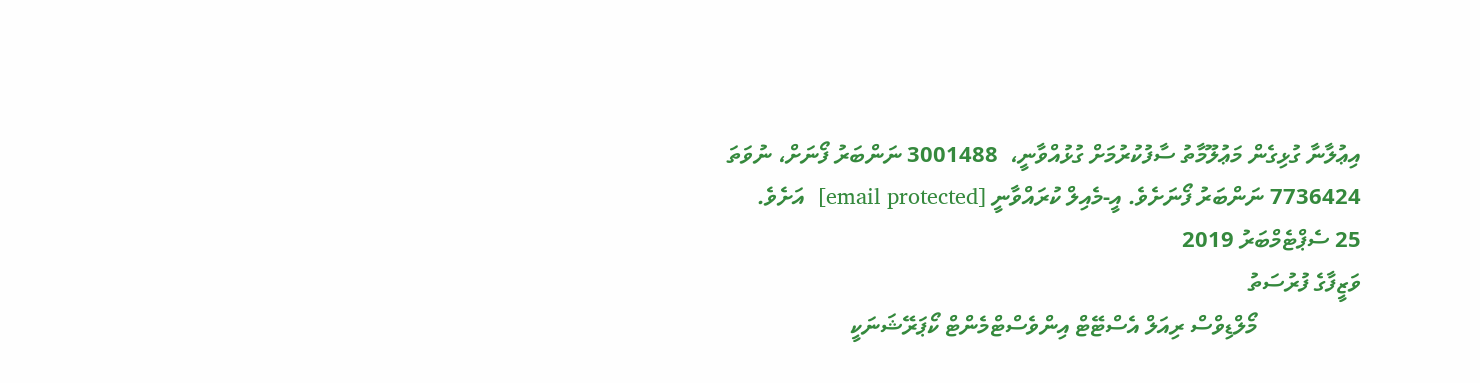އިޢުލާނާ ގުޅިގެން މަޢުލޫމާތު ސާފުކުރުމަށް ގުޅުއްވާނީ،  3001488 ނަންބަރު ފޯނަށް، ނުވަތަ 7736424 ނަންބަރު ފޯނަށެވެ. އީ-މެއިލް ކުރައްވާނީ [email protected]  އަށެވެ.
25 ސެޕްޓެމްބަރު 2019
ވަޒީފާގެ ފުރުސަތު
                  މޯލްޑިވްސް ރިއަލް އެސްޓޭޓް އިންވެސްޓްމެންޓް ކޯޕަރޭޝަނަކީ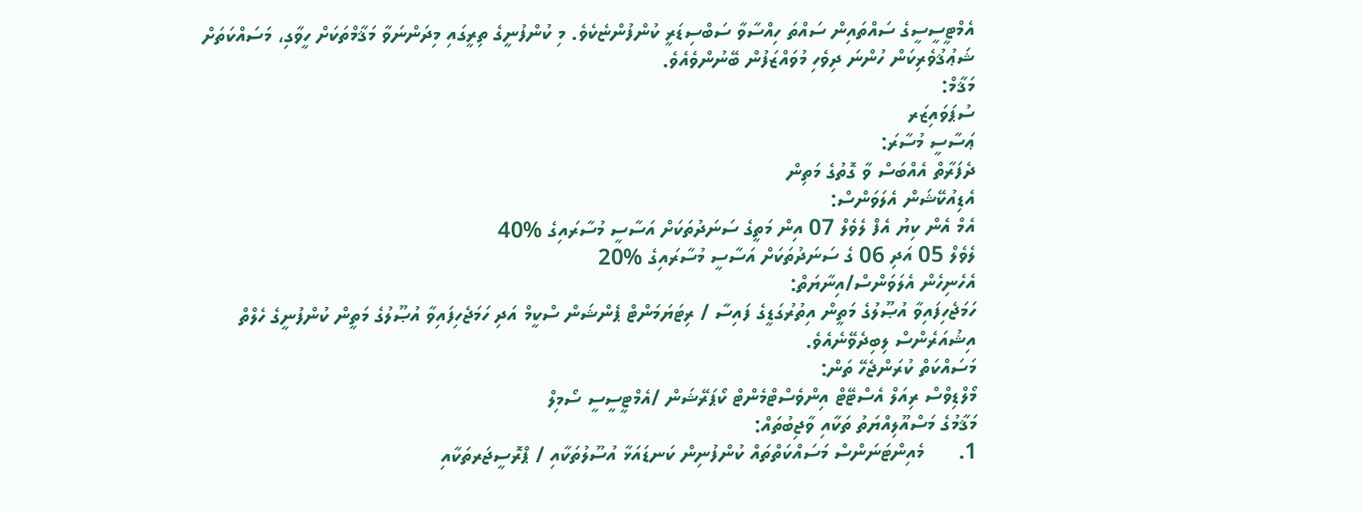އެމްޓީސީސީގެ ސައްތައިން ސައްތަ ހިއްސާވާ ސަބްސިޑަރީ ކުންފުންޏެކެވެ. މި ކުންފުނީގެ ތިރީގައި މިދަންނަވާ މަޤާމްތަކަށް ހީވާގި، މަސައްކަތަށް ޝަޢުޤުވެރިކަން ހުންނަ ދިވެހި މުވައްޒަފުން ބޭނުންވެއެވެ.
މަޤާމް:
ސުޕަވައިޒަރ
ޢަސާސީ މުސާރަ:
ދެފަރާތް އެއްބަސް ވާ ގޮތުގެ މަތިން
އެޑިއުކޭޝަން އެލަވަންސް:
އެމް އެން ކިޔު އެފް ލެވެލް 07 އިން މަތީގެ ސަނަދުތަކަށް އަސާސީ މުސާރައިގެ %40
ލެވެލް 05 އަދި 06 ގެ ސަނަދުތަކަށް އަސާސީ މުސާރައިގެ %20
އެހެނިހެން އެލަވަންސް/އިނާޔަތް:
ހަމަޖެހިފައިވާ އުޞޫލުގެ މަތީން އިތުރުގަޑީގެ ފައިސާ / ރިޓަޔަމަންޓް ޕެންޝަން ސްކީމް އަދި ހަމަޖެހިފައިވާ އުޞޫލުގެ މަތީން ކުންފުނީގެ ހެލްތް އިޝުއަރެންސް ލިބިދެވޭނެއެވެ.
މަސައްކަތް ކުރަންޖެހޭ ތަން:
މޯލްޑިވްސް ރިއަލް އެސްޓޭޓް އިންވެސްޓްމެންޓް ކޯޕަރޭޝަން /އެމްޓީސީސީ ސޯމިލް
މަޤާމުގެ މަސްއޫލިއްޔަތު ތަކާއި ވާޖިބުތައް:
1.      މެއިންޓަނަންސް މަސައްކަތްތައް ކުންފުނިން ކަނޑައަޅާ އުސޫލުތަކާއި / ޕްރޮސީޖަރތަކާއި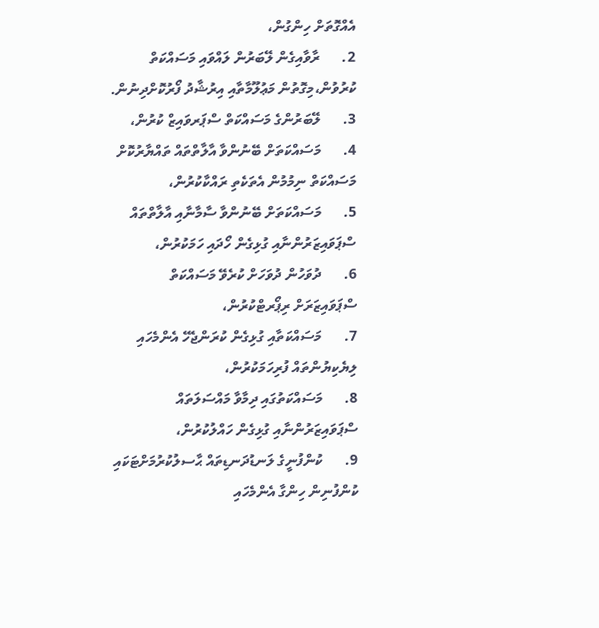އެއްގޮތަށް ހިންގުން،
2.      ރާވާއިގެން ލޭބަރުން ލައްވައި މަސައްކަތް ކުރުވުން،މިގޮތުން މަޢުލޫމާތާއި އިރުޝާދު ފޯރުކޮށްދިނުން.
3.      ލޭބަރުންގެ މަސައްކަތް ސްޕަރވައިޒް ކުރުން،
4.      މަސައްކަތަށް ބޭނުންވާ އާލާތްތައް ތައްޔާރުކޮށް މަސައްކަތް ނިމުމުން އެތަކެތި ރައްކާކުރުން،
5.      މަސައްކަތަށް ބޭނުންވާ ސާމާނާއި އާލާތްތައް ސްޕަވައިޒަރުންނާއި ގުޅިގެން ހޯދައި ހަމަކުރުން،
6.      ދުވަހުން ދުވަހަށް ކުރެވޭ މަސައްކަތް ސްޕަވައިޒަރަށް ރިޕޯރޓްކުރުން،
7.      މަސައްކަތާއި ގުޅިގެން ކުރަންޖެހޭ އެންމެހައި ލިޔެކިޔުންތައް ފުރިހަމަކުރުން،
8.      މަސައްކަތުގައި ދިމާވާ މައްސަލަތައް ސްޕަވައިޒަރުންނާއި ގުޅިގެން ހައްލުކުރުން،
9.      ކުންފުނީގެ ލަނޑުދަނޑިތައް ޙާސލުކުރުމަށްޓަކައި ކުންފުނިން ހިންގާ އެންމެހައި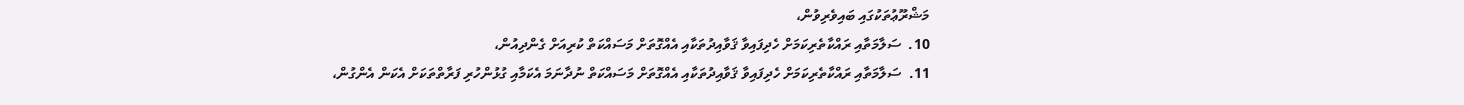މަޝްރޫޢުތަކުގައި ބައިވެރިވުން،
10.  ސަލާމަތާއި ރައްކާތެރިކަމަށް ހެދިފައިވާ ޤަވާއިދުތަކާއި އެއްގޮތަށް މަސައްކަތް ކުރިއަށް ގެންދިއުން،
11.  ސަލާމަތާއި ރައްކާތެރިކަމަށް ހެދިފައިވާ ޤަވާއިދުތަކާއި އެއްގޮތަށް މަސައްކަތް ނުދާނަމަ އެކަމާއި ގުޅުންހުރި ފަރާތްތަކަށް އެކަން އެންގުން،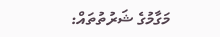މަގާމުގެ ޝަރުތުތައް: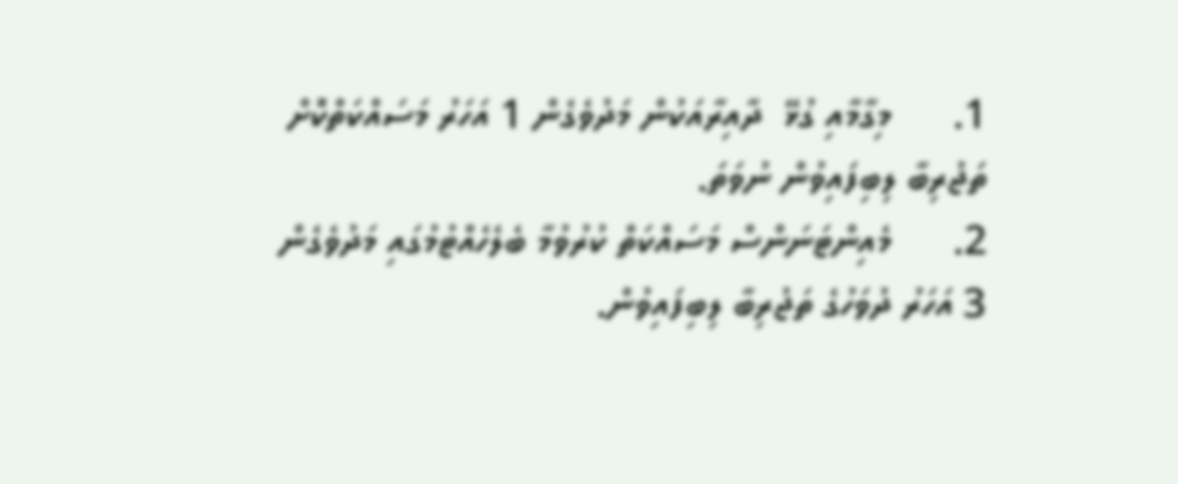1.      މިގާމާއި ގުޅޭ  ދާއިރާއަކުން މަދުވެގެން 1 އަހަރު މަސައްކަތްކޮށް ތަޖުރިބާ ލިބިފައިވުން ނުވަތަ.
2.      މެއިންޓަނަންސް މަސައްކަތް ކުރުވުމާ ބެލެހެއްޓުމުގައި މަދުވެގެން 3 އަހަރު ދުވަހުގެ ތަޖުރިބާ ލިބިފައިވުން.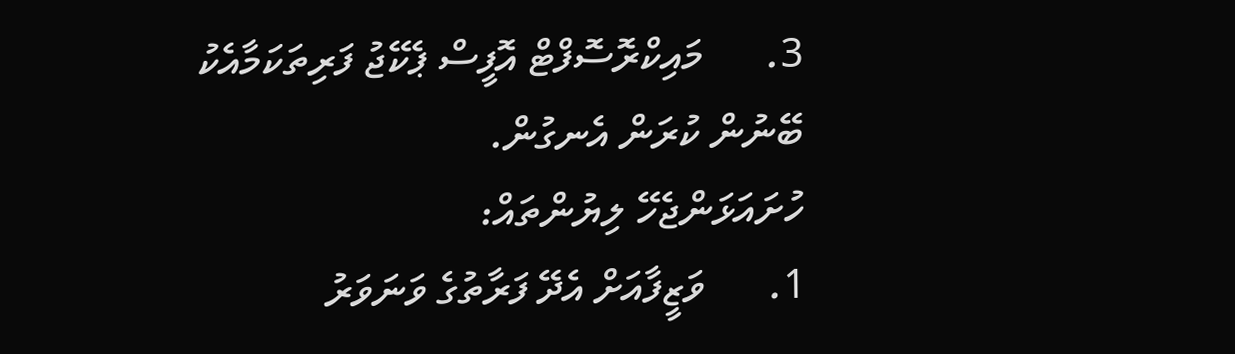3.      މައިކްރޮސޮފްޓް އޮފީސް ޕެކޭޖު ފަރިތަކަމާއެކު ބޭނުން ކުރަން އެނގުން.
ހުށައަޅަންޖެހޭ ލިޔުންތައް:
1.      ވަޒީފާއަށް އެދޭ ފަރާތުގެ ވަނަވަރު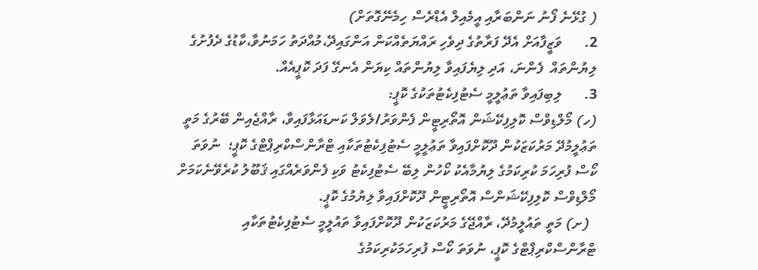( ގުޅޭނެ ފޯނު ނަންބަރާއި އީމެއިލް އެޑްރެސް ހިމެނޭގޮތަށް)
2.      ވަޒީފާއަށް އެދޭ ފަރާތުގެ ދިވެހި ރައްޔަތެއްކަން އަންގައިދޭ،މުއްދަތު ހަމަނުވާ،ކާޑުގެ ދެފުށުގެ ލިޔުންތައް  ފެންނަ، އަދި ލިޔެފައިވާ ލިޔުންތައް ކިޔަން އެނގޭ ފަދަ ކޮޕީއެއް.
3.      ލިބިފައިވާ ތަޢުލީމީ ސެޓުފިކެޓުތަކުގެ ކޮޕީ:
(ހ) މޯލްޑިވްސް ކޮލިފިކޭޝަން އޮތޯރިޓީން ފެންވަރު/ލެވަލް ކަނޑައަޅާފައިވާ، ރާއްޖެއިން ބޭރުގެ މަތީ ތަޢުލީމުދޭ މަރުކަޒަކުން ދޫކޮށްފައިވާ ތަޢުލީމީ ސެޓުފިކެޓުތަކާއި ޓްރާންސްކްރިޕްޓްގެ ކޮޕީ؛  ނުވަތަ ކޯސް ފުރިހަމަ ކުރިކަމުގެ ލިޔުމާއެކު ކޯހުން ލިބޭ ސެޓުފިކެޓު ވަކި ފެންވަރެއްގައި ޤަބޫލު ކުރެވޭނެކަމަށް މޯލްޑިވްސް ކޮލިފިކޭޝަންސް އޮތޯރިޓީން ދޫކޮށްފައިވާ ލިޔުމުގެ ކޮޕީ.
  (ށ) މަތީ ތައުލީމުދޭ، ރާއްޖޭގެ މަރުކަޒަކުން ދޫކޮށްފައިވާ ތައުލީމީ ސެޓުފިކެޓުތަކާއި ޓްރާންސްކްރިޕްޓްގެ ކޮޕީ، ނުވަތަ ކޯސް ފުރިހަމަކުރިކަމުގެ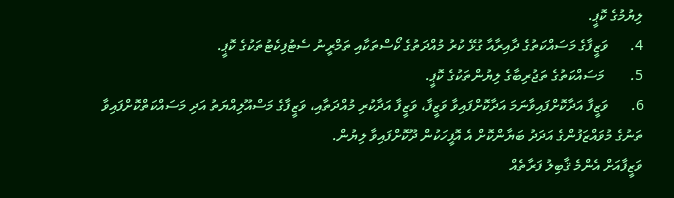ލިޔުމުގެ ކޮޕީ.
4.      ވަޒީފާގެ މަސައްކަތުގެ ދާއިރާއާ ގުޅޭ ކުރު މުއްދަތުގެ ކޯސްތަކާއި ތަމްރީނު ސެޓުފިކެޓުތަކުގެ ކޮޕީ.
5.       މަސައްކަތުގެ ތަޖުރިބާގެ ލިޔުންތަކުގެ ކޮޕީ.
6.      ވަޒީފާ އަދާކޮށްފައިވާނަމަ އަދާކޮށްފައިވާ ވަޒީފާ، ވަޒީފާ އަދާކުރި މުއްދަތާއި، ވަޒީފާގެ މަސްއޫލިއްޔަތު އަދި މަސައްކަތްކޮށްފައިވާ ތަނުގެ މުވައްޒަފުންގެ އަދަދު ބަޔާންކޮށް އެ އޮފީހަކުން ދޫކޮށްފައިވާ ލިޔުން.
ވަޒީފާއަށް އެންމެ ޤާބިލު ފަރާތެއް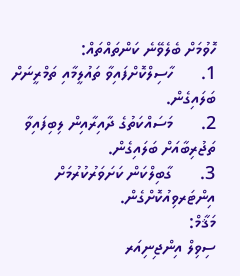ހޮވުމަށް ބެލެވޭނެ ކަންތައްތައް:
1.      ހާސިލްކޮށްފައިވާ ތައުލީމާއި ތަމްރީނަށް ބަލައިގެން.
2.      މަސައްކަތުގެ ދާއިރާއިން ލިބިފައިވާ ތަޖުރިބާއަށް ބަލައިގެން.
3.      ގާބިލްކަން ކަށަވަރުކުރުމަށް އިންޓަރވިއުކޮށްގެން.
މަޤާމް:
ސިވިލް އިންޖިނިއަރ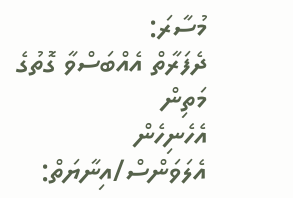މުސާރަ:
ދެފަރާތް އެއްބަސްވާ ގޮތުގެ މަތިން
އެހެނިހެން އެލަވަންސް/އިނާޔަތް: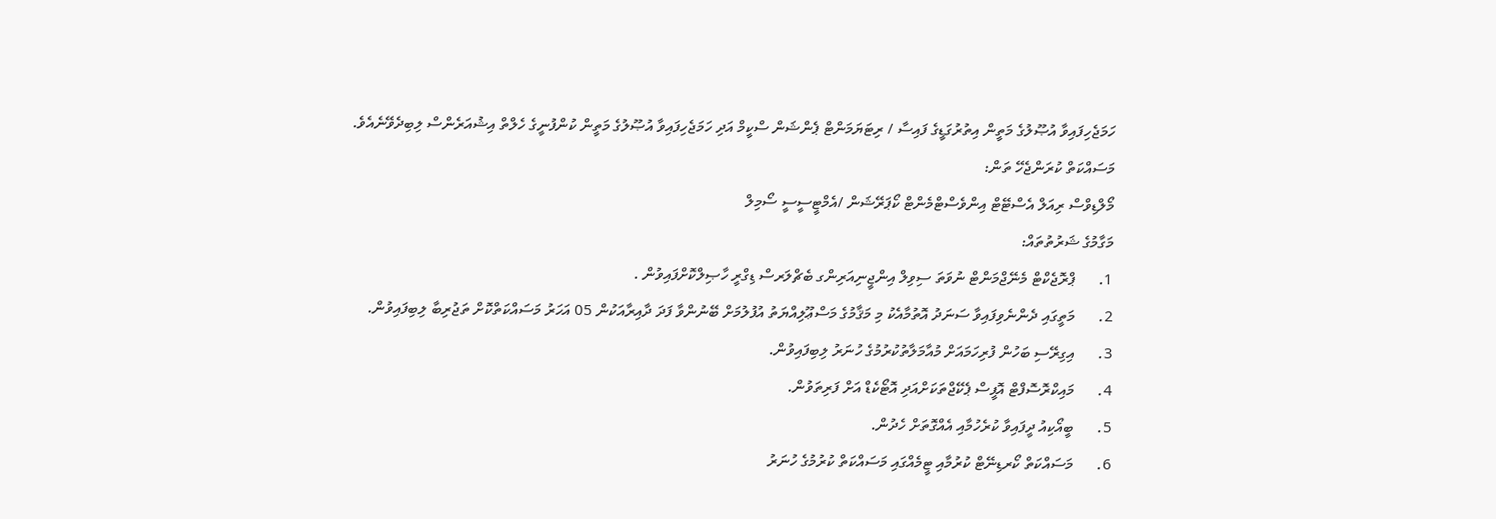ހަމަޖެހިފައިވާ އުޞޫލުގެ މަތީން އިތުރުގަޑީގެ ފައިސާ / ރިޓަޔަމަންޓް ޕެންޝަން ސްކީމް އަދި ހަމަޖެހިފައިވާ އުޞޫލުގެ މަތީން ކުންފުނީގެ ހެލްތް އިޝުއަރެންސް ލިބިދެވޭނެއެވެ.
މަސައްކަތް ކުރަންޖެހޭ ތަން:
މޯލްޑިވްސް ރިއަލް އެސްޓޭޓް އިންވެސްޓްމެންޓް ކޯޕަރޭޝަން /އެމްޓީސީސީ ސޯމިލް
މަގާމުގެ ޝަރުތުތައް:
1.      ޕްރޮޖެކްޓް މެނޭޖްމަންޓް ނުވަތަ ސިވިލް އިންޖީނިއަރިންގ ބެޗްލަރސް ޑިގްރީ ހާޞިލްކޮށްފައިވުން .
2.      މަތީގައި ދެންނެވިފައިވާ ސަނަދު އޮތުމާއެކު މި މަޤާމުގެ މަސްޢޫލިއްޔަތު އުފުލުމަށް ބޭނުންވާ ފަދަ ދާއިރާއަކުން 05 އަހަރު މަސައްކަތްކޮށް ތަޖުރިބާ ލިބިފައިވުން.
3.      އިގިރޭސި ބަހުން ފުރިހަމައަށް މުއާމަލާތުކުރުމުގެ ހުނަރު ލިބިފައިވުން.
4.      މައިކްރޮސޮފްޓް އޮފީސް ޕެކޭޖްތަކަށްއަދި އޮޓޯކެޑް އަށް ފަރިތަވުން.
5.      ބީއޯކިއު ދީފައިވާ ކުރެހުމާއި އެއްގޮތަށް ހެދުން.
6.      މަސައްކަތް ކޯރޑިނޭޓް ކުރުމާއި ޓީމެއްގައި މަސައްކަތް ކުރުމުގެ ހުނަރު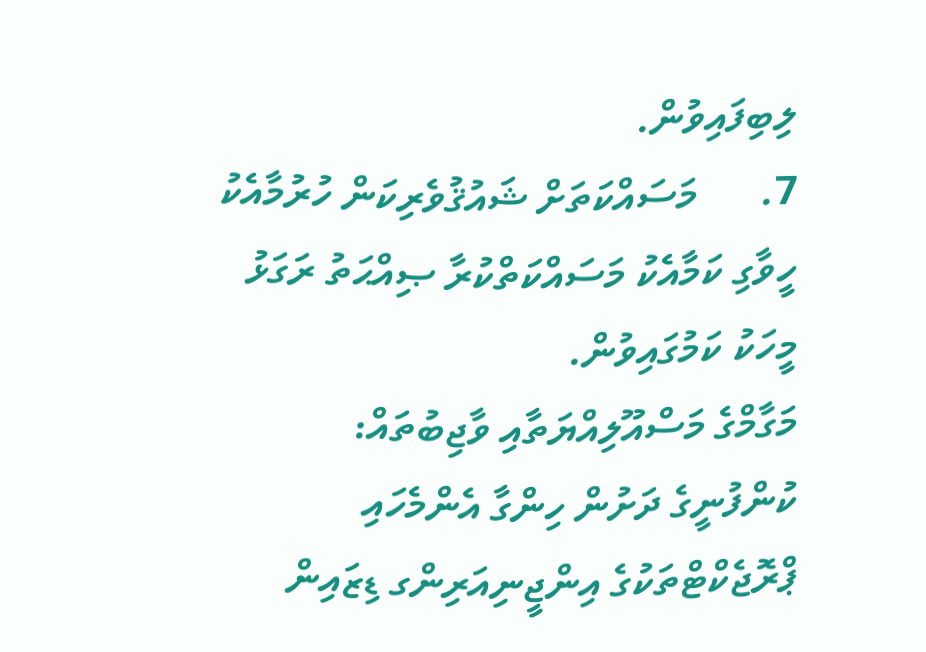ލިބިފައިވުން.
7.      މަސައްކަތަށް ޝައުޤުވެރިކަން ހުރުމާއެކު ހީވާގި ކަމާއެކު މަސައްކަތްކުރާ ޞިއްޙަތު ރަގަޅު މީހަކު ކަމުގައިވުން.
މަގާމްގެ މަސްއޫލިއްޔަތާއި ވާޖިބުތައް:
ކުންފުނީގެ ދަށުން ހިންގާ އެންމެހައި ޕްރޮޖެކްޓްތަކުގެ އިންޖީނިއަރިންގ ޑިޒައިން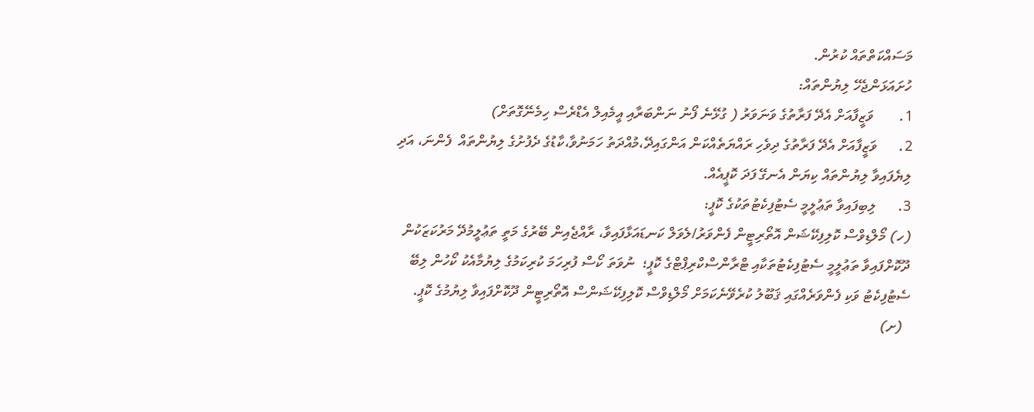މަސައްކަތްތައް ކުރުން.
ހުށައަޅަންޖެހޭ ލިޔުންތައް:
1.       ވަޒީފާއަށް އެދޭ ފަރާތުގެ ވަނަވަރު ( ގުޅޭނެ ފޯނު ނަންބަރާއި އީމެއިލް އެޑްރެސް ހިމެނޭގޮތަށް)
2.      ވަޒީފާއަށް އެދޭ ފަރާތުގެ ދިވެހި ރައްޔަތެއްކަން އަންގައިދޭ،މުއްދަތު ހަމަނުވާ،ކާޑުގެ ދެފުށުގެ ލިޔުންތައް  ފެންނަ، އަދި ލިޔެފައިވާ ލިޔުންތައް ކިޔަން އެނގޭ ފަދަ ކޮޕީއެއް.
3.      ލިބިފައިވާ ތަޢުލީމީ ސެޓުފިކެޓުތަކުގެ ކޮޕީ:
(ހ) މޯލްޑިވްސް ކޮލިފިކޭޝަން އޮތޯރިޓީން ފެންވަރު/ލެވަލް ކަނޑައަޅާފައިވާ، ރާއްޖެއިން ބޭރުގެ މަތީ ތަޢުލީމުދޭ މަރުކަޒަކުން ދޫކޮށްފައިވާ ތަޢުލީމީ ސެޓުފިކެޓުތަކާއި ޓްރާންސްކްރިޕްޓްގެ ކޮޕީ؛  ނުވަތަ ކޯސް ފުރިހަމަ ކުރިކަމުގެ ލިޔުމާއެކު ކޯހުން ލިބޭ ސެޓުފިކެޓު ވަކި ފެންވަރެއްގައި ޤަބޫލު ކުރެވޭނެކަމަށް މޯލްޑިވްސް ކޮލިފިކޭޝަންސް އޮތޯރިޓީން ދޫކޮށްފައިވާ ލިޔުމުގެ ކޮޕީ.
  (ށ)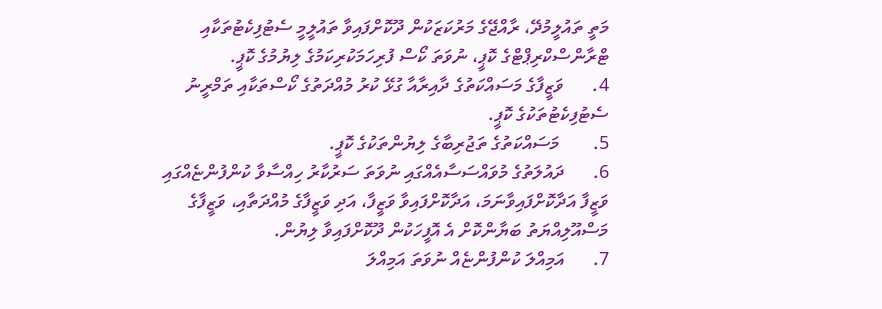މަތީ ތައުލީމުދޭ، ރާއްޖޭގެ މަރުކަޒަކުން ދޫކޮށްފައިވާ ތައުލީމީ ސެޓުފިކެޓުތަކާއި ޓްރާންސްކްރިޕްޓްގެ ކޮޕީ، ނުވަތަ ކޯސް ފުރިހަމަކުރިކަމުގެ ލިޔުމުގެ ކޮޕީ.
4.      ވަޒީފާގެ މަސައްކަތުގެ ދާއިރާއާ ގުޅޭ ކުރު މުއްދަތުގެ ކޯސްތަކާއި ތަމްރީނު ސެޓުފިކެޓުތަކުގެ ކޮޕީ.
5.       މަސައްކަތުގެ ތަޖުރިބާގެ ލިޔުންތަކުގެ ކޮޕީ.
6.      ދައުލަތުގެ މުވައްސަސާއެއްގައި ނުވަތަ ސަރުކާރު ހިއްސާވާ ކުންފުންޏެއްގައި ވަޒީފާ އަދާކޮށްފައިވާނަމަ، އަދާކޮށްފައިވާ ވަޒީފާ، އަދި ވަޒީފާގެ މުއްދަތާއި، ވަޒީފާގެ މަސްއޫލިއްޔަތު ބަޔާންކޮށް އެ އޮފީހަކުން ދޫކޮށްފައިވާ ލިޔުން.
7.      އަމިއްލަ ކުންފުންޏެއް ނުވަތަ އަމިއްލަ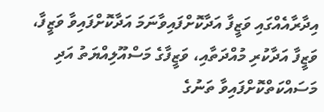އިދާރާއެއްގައި ވަޒީފާ އަދާކޮށްފައިވާނަމަ އަދާކޮށްފައިވާ ވަޒީފާ، ވަޒީފާ އަދާކުރި މުއްދަތާއި، ވަޒީފާގެ މަސްއޫލިއްޔަތު އަދި މަސައްކަތްކޮށްފައިވާ ތަނުގެ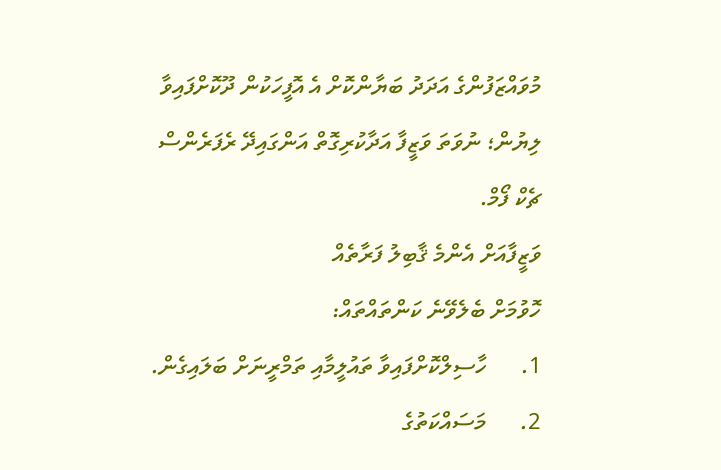މުވައްޒަފުންގެ އަދަދު ބަޔާންކޮށް އެ އޮފީހަކުން ދޫކޮށްފައިވާ ލިޔުން؛ ނުވަތަ ވަޒީފާ އަދާކުރިގޮތް އަންގައިދޭ ރެފަރެންސް ޗެކް ފޯމް.
ވަޒީފާއަށް އެންމެ ޤާބިލު ފަރާތެއް
ހޮވުމަށް ބެލެވޭނެ ކަންތައްތައް:
1.      ހާސިލްކޮށްފައިވާ ތައުލީމާއި ތަމްރީނަށް ބަލައިގެން.
2.      މަސައްކަތުގެ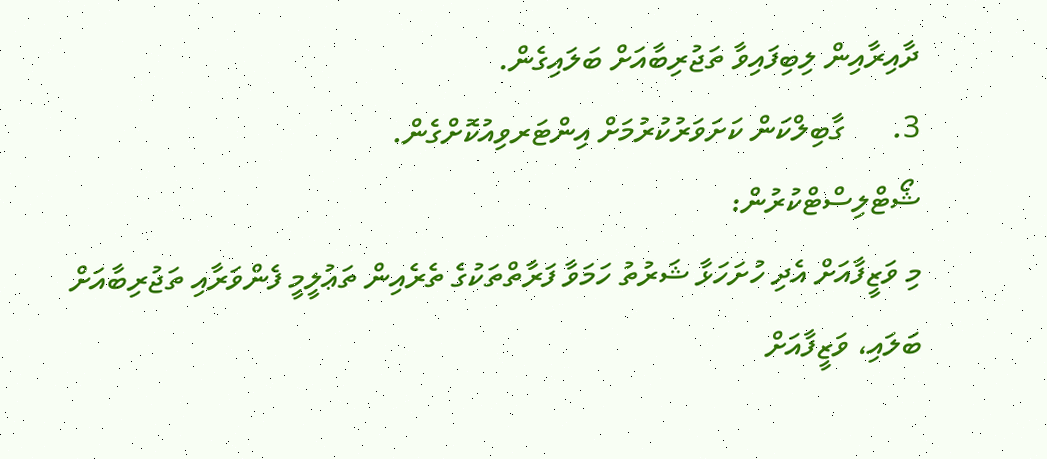ދާއިރާއިން ލިބިފައިވާ ތަޖުރިބާއަށް ބަލައިގެން.
3.      ގާބިލްކަން ކަށަވަރުކުރުމަށް އިންޓަރވިއުކޮށްގެން.
ޝޯޓްލިސްޓްކުރުން:
މި ވަޒީފާއަށް އެދި ހުށަހަޅާ ޝަރުތު ހަމަވާ ފަރާތްތަކުގެ ތެރެއިން ތަޢުލީމީ ފެންވަރާއި ތަޖުރިބާއަށް ބަލައި، ވަޒީފާއަށް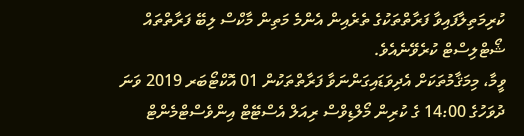ކުރިމަތިލާފައިވާ ފަރާތްތަކުގެ ތެރެއިން އެންމެ މަތިން މާކްސް ލިބޭ ފަރާތްތައް ޝޯޓްލިސްޓް ކުރެވޭނެއެވެ.
ވީމާ، މިމަޤާމުތަކަށް އެދިވަޑައިގަންނަވާ ފަރާތްތަކުން 01 އޮކްޓޯބަރ 2019 ވަނަ ދުވަހުގެ 14:00 ގެ ކުރިން މޯލްޑިވްސް ރިއަލް އެސްޓޭޓް އިންވެސްޓްމެންޓް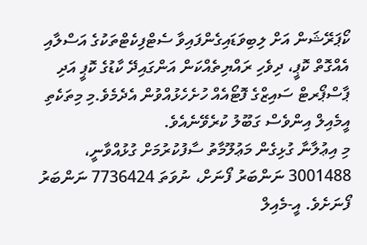ކޯޕަރޭޝަން އަށް ލިބިވަޑައިގެންފައިވާ ސެޓްފިކެޓްތަކުގެ އަސްލާއި އެއްގޮތް ކޮޕީ، ދިވެހި ރައްޔިތެއްކަން އަންގައިދޭ ކާޑުގެ ކޮޕީ އަދި ޕާސްޕޯރޓް ސައިޒްގެ ފޮޓޯއެއް ހުށެހެޅުއްވުން އެދެމެވެ.މި މިތަކެތި އީމެއިލް އިންވެސް ގަބޫލު ކުރެވޭނެއެވެ.
މި އިޢުލާނާ ގުޅިގެން މަޢުލޫމާތު ސާފުކުރުމަށް ގުޅުއްވާނީ، 3001488 ނަންބަރު ފޯނަށް، ނުވަތަ 7736424 ނަންބަރު ފޯނަށެވެ. އީ-މެއިލް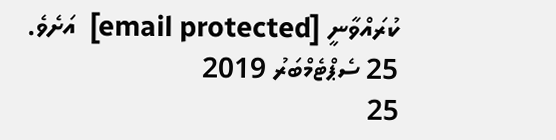ކުރައްވާނީ [email protected]  އަށެވެ.
25 ސެޕްޓެމްބަރު 2019
25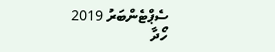ސެޕްޓެންބަރު 2019
ހޯދާ